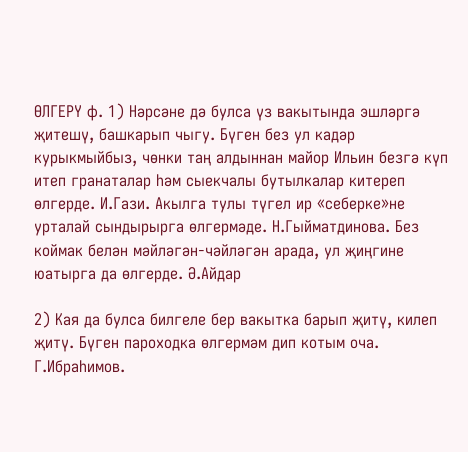ӨЛГЕРҮ ф. 1) Нәрсәне дә булса үз вакытында эшләргә җитешү, башкарып чыгу. Бүген без ул кадәр курыкмыйбыз, чөнки таң алдыннан майор Ильин безгә күп итеп гранаталар һәм сыекчалы бутылкалар китереп өлгерде. И.Гази. Акылга тулы түгел ир «себерке»не урталай сындырырга өлгермәде. Н.Гыйматдинова. Без коймак белән мәйләгән-чәйләгән арада, ул җиңгине юатырга да өлгерде. Ә.Айдар

2) Кая да булса билгеле бер вакытка барып җитү, килеп җитү. Бүген пароходка өлгермәм дип котым оча. Г.Ибраһимов.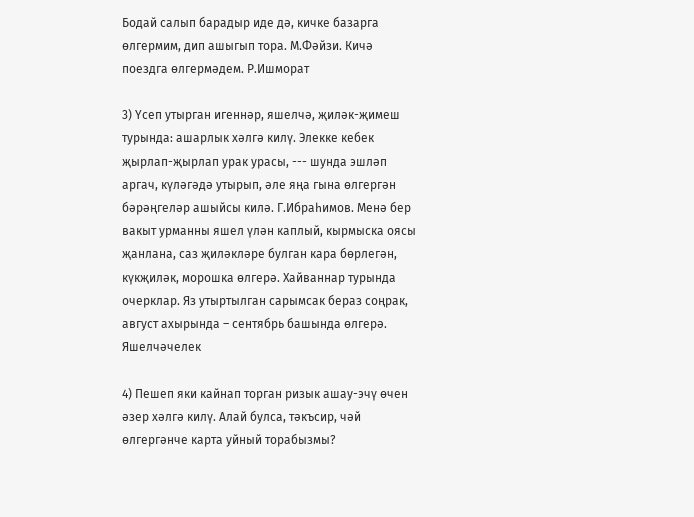Бодай салып барадыр иде дә, кичке базарга өлгермим, дип ашыгып тора. М.Фәйзи. Кичә поездга өлгермәдем. Р.Ишморат

3) Үсеп утырган игеннәр, яшелчә, җиләк-җимеш турында: ашарлык хәлгә килү. Элекке кебек җырлап-җырлап урак урасы, --- шунда эшләп аргач, күләгәдә утырып, әле яңа гына өлгергән бәрәңгеләр ашыйсы килә. Г.Ибраһимов. Менә бер вакыт урманны яшел үлән каплый, кырмыска оясы җанлана, саз җиләкләре булган кара бөрлегән, күкҗиләк, морошка өлгерә. Хайваннар турында очерклар. Яз утыртылган сарымсак бераз соңрак, август ахырында – сентябрь башында өлгерә. Яшелчәчелек

4) Пешеп яки кайнап торган ризык ашау-эчү өчен әзер хәлгә килү. Алай булса, тәкъсир, чәй өлгергәнче карта уйный торабызмы?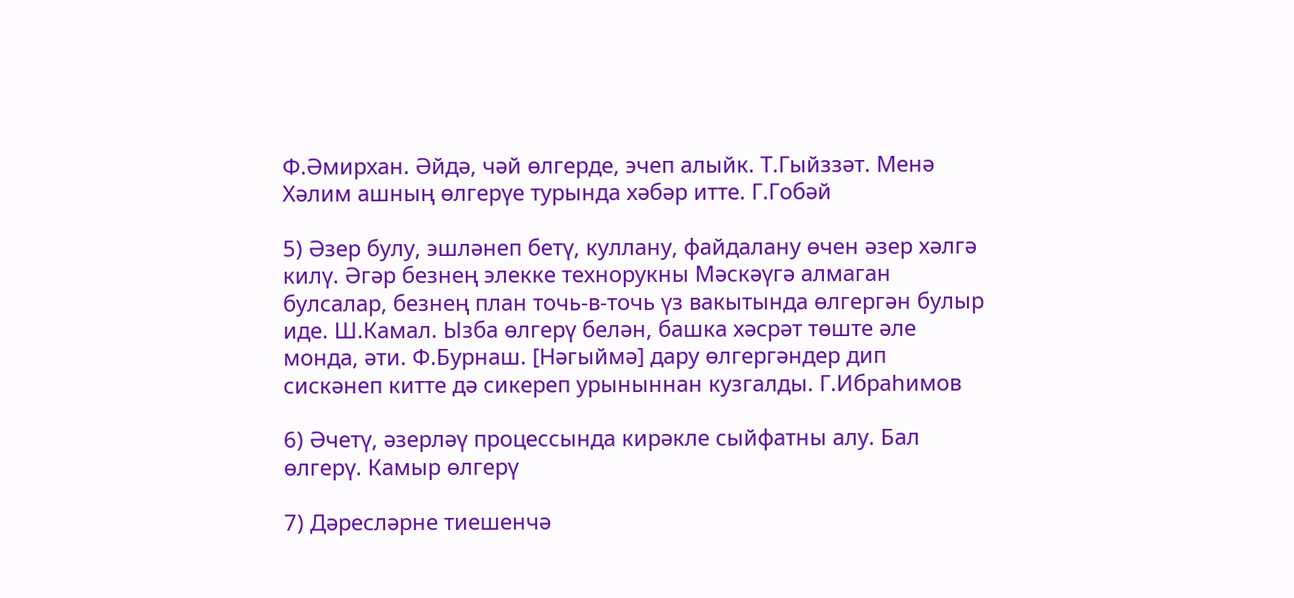Ф.Әмирхан. Әйдә, чәй өлгерде, эчеп алыйк. Т.Гыйззәт. Менә Хәлим ашның өлгерүе турында хәбәр итте. Г.Гобәй

5) Әзер булу, эшләнеп бетү, куллану, файдалану өчен әзер хәлгә килү. Әгәр безнең элекке технорукны Мәскәүгә алмаган булсалар, безнең план точь-в-точь үз вакытында өлгергән булыр иде. Ш.Камал. Ызба өлгерү белән, башка хәсрәт төште әле монда, әти. Ф.Бурнаш. [Нәгыймә] дару өлгергәндер дип сискәнеп китте дә сикереп урыныннан кузгалды. Г.Ибраһимов

6) Әчетү, әзерләү процессында кирәкле сыйфатны алу. Бал өлгерү. Камыр өлгерү

7) Дәресләрне тиешенчә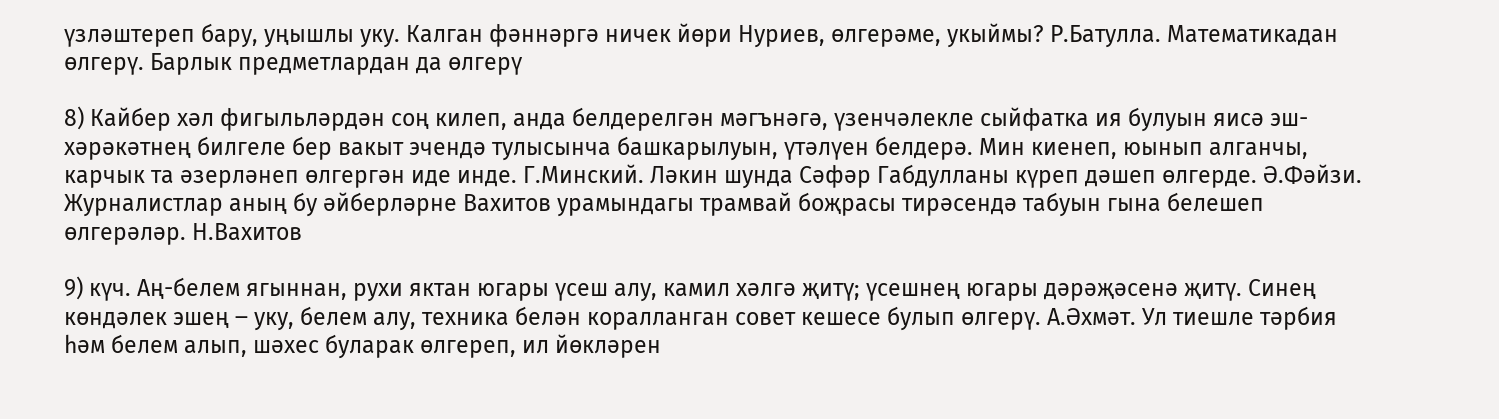үзләштереп бару, уңышлы уку. Калган фәннәргә ничек йөри Нуриев, өлгерәме, укыймы? Р.Батулла. Математикадан өлгерү. Барлык предметлардан да өлгерү

8) Кайбер хәл фигыльләрдән соң килеп, анда белдерелгән мәгънәгә, үзенчәлекле сыйфатка ия булуын яисә эш-хәрәкәтнең билгеле бер вакыт эчендә тулысынча башкарылуын, үтәлүен белдерә. Мин киенеп, юынып алганчы, карчык та әзерләнеп өлгергән иде инде. Г.Минский. Ләкин шунда Сәфәр Габдулланы күреп дәшеп өлгерде. Ә.Фәйзи. Журналистлар аның бу әйберләрне Вахитов урамындагы трамвай боҗрасы тирәсендә табуын гына белешеп өлгерәләр. Н.Вахитов

9) күч. Аң-белем ягыннан, рухи яктан югары үсеш алу, камил хәлгә җитү; үсешнең югары дәрәҗәсенә җитү. Синең көндәлек эшең ‒ уку, белем алу, техника белән коралланган совет кешесе булып өлгерү. А.Әхмәт. Ул тиешле тәрбия һәм белем алып, шәхес буларак өлгереп, ил йөкләрен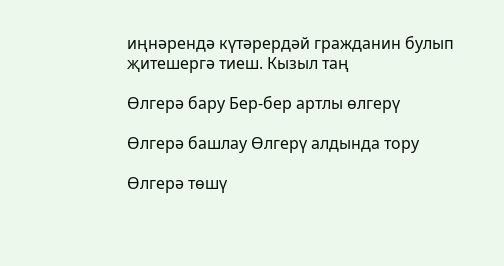иңнәрендә күтәрердәй гражданин булып җитешергә тиеш. Кызыл таң

Өлгерә бару Бер-бер артлы өлгерү

Өлгерә башлау Өлгерү алдында тору

Өлгерә төшү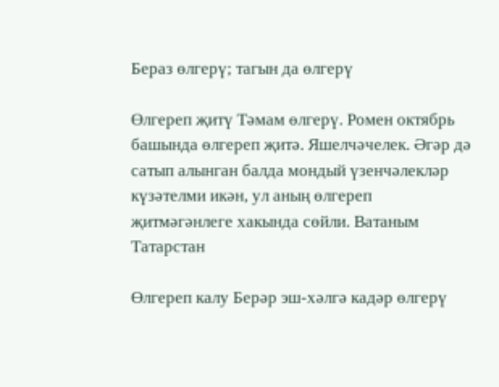Бераз өлгерү; тагын да өлгерү

Өлгереп җитү Тәмам өлгерү. Ромен октябрь башында өлгереп җитә. Яшелчәчелек. Әгәр дә сатып алынган балда мондый үзенчәлекләр күзәтелми икән, ул аның өлгереп җитмәгәнлеге хакында сөйли. Ватаным Татарстан

Өлгереп калу Берәр эш-хәлгә кадәр өлгерү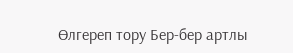Өлгереп тору Бер-бер артлы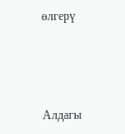өлгерү



Алдагы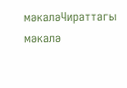мәкаләЧираттагы мәкалә